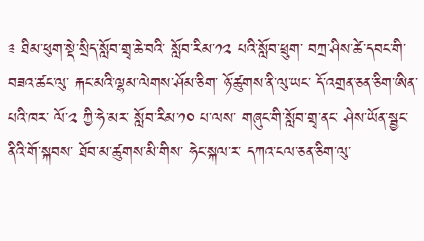༉ ཐིམ་ཕུག་སྡེ་སྲིད་སློབ་གྲྭ་ཆེ་བའི་ སློབ་རིམ་༡༢ པའི་སློབ་ཕྲུག་ བཀྲ་ཤིས་ཚེ་དབང་གི་ བཟའ་ཚང་ལུ་ རྐང་མའི་ལྷམ་ལེགས་ཤོམ་ཅིག་ ཉོ་ཚུགས་ནི་ལུ་ཡང་ དོ་འགྲན་ཅན་ཅིག་ཨིན་པའི་ཁར་ ལོ་༢ ཀྱི་ཧེ་མར་ སློབ་རིམ་༡༠ པ་ལས་ གཞུང་གི་སློབ་གྲྭ་ནང་ ཤེས་ཡོན་སྦྱང་ནིའི་གོ་སྐབས་ ཐོབ་མ་ཚུགས་མི་གིས་ ཧེང་སྐལ་ར་ དཀའ་ངལ་ཅན་ཅིག་ལུ་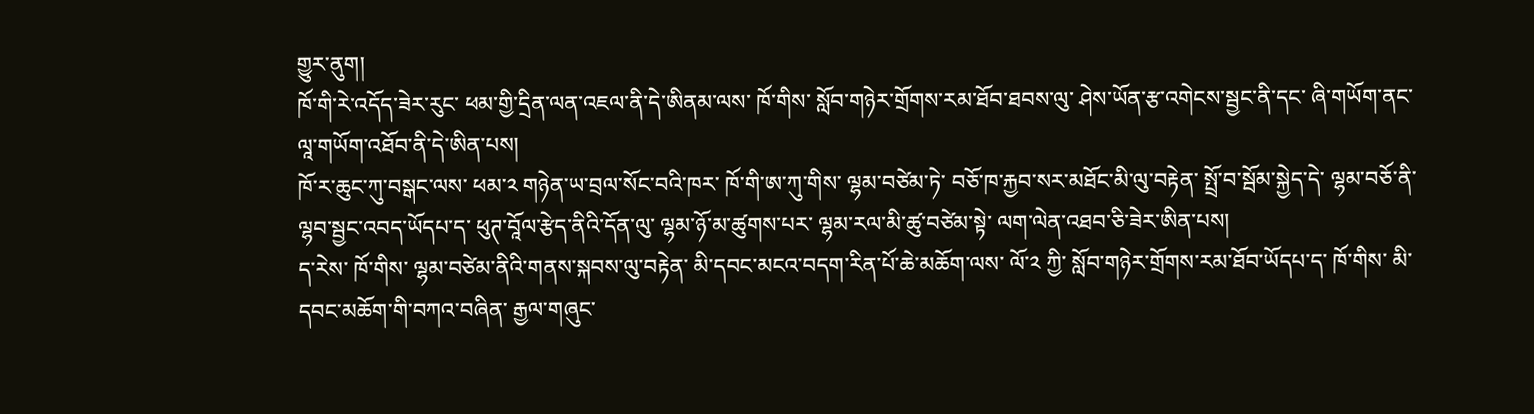གྱུར་ནུག།
ཁོ་གི་རེ་འདོད་ཟེར་རུང་ ཕམ་གྱི་དྲིན་ལན་འཇལ་ནི་དེ་ཨིནམ་ལས་ ཁོ་གིས་ སློབ་གཉེར་གྲོགས་རམ་ཐོབ་ཐབས་ལུ་ ཤེས་ཡོན་རྩ་འགེངས་སྦྱང་ནི་དང་ ཞི་གཡོག་ནང་ ལཱ་གཡོག་འཐོབ་ནི་དེ་ཨིན་པས།
ཁོ་ར་ཆུང་ཀུ་བསྒང་ལས་ ཕམ་༢ གཉེན་ཡ་བྲལ་སོང་བའི་ཁར་ ཁོ་གི་ཨ་ཀུ་གིས་ ལྷམ་བཙེམ་ཏེ་ བཅོ་ཁ་རྐྱབ་སར་མཐོང་མི་ལུ་བརྟེན་ སྤྲོ་བ་སྦོམ་སྐྱེད་དེ་ ལྷམ་བཅོ་ནི་ལྷབ་སྦྱང་འབད་ཡོདཔ་ད་ ཕུཊ་བཱོལ་རྩེད་ནིའི་དོན་ལུ་ ལྷམ་ཉོ་མ་ཚུགས་པར་ ལྷམ་རལ་མི་ཚུ་བཙེམ་སྟེ་ ལག་ལེན་འཐབ་ཅི་ཟེར་ཨིན་པས།
ད་རེས་ ཁོ་གིས་ ལྷམ་བཙེམ་ནིའི་གནས་སྐབས་ལུ་བརྟེན་ མི་དབང་མངའ་བདག་རིན་པོ་ཆེ་མཆོག་ལས་ ལོ་༢ ཀྱི་ སློབ་གཉེར་གྲོགས་རམ་ཐོབ་ཡོདཔ་ད་ ཁོ་གིས་ མི་དབང་མཆོག་གི་བཀའ་བཞིན་ རྒྱལ་གཞུང་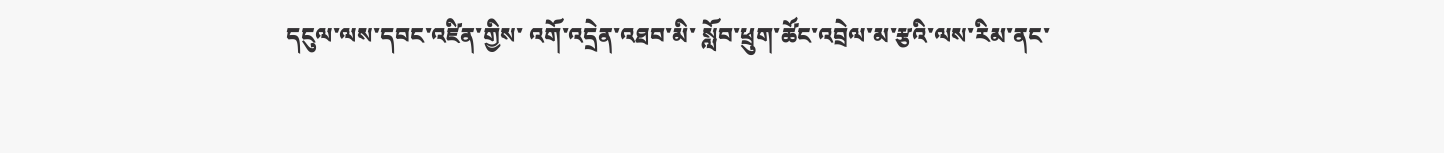དངུལ་ལས་དབང་འཛིན་གྱིས་ འགོ་འདྲེན་འཐབ་མི་ སློབ་ཕྲུག་ཚོང་འབྲེལ་མ་རྩའི་ལས་རིམ་ནང་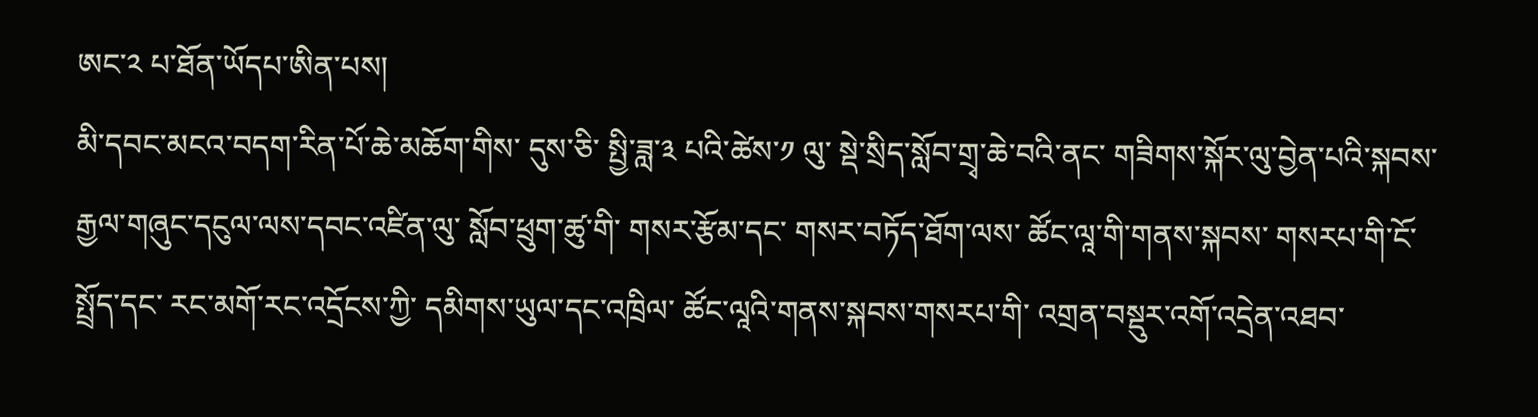ཨང་༢ པ་ཐོན་ཡོདཔ་ཨིན་པས།
མི་དབང་མངའ་བདག་རིན་པོ་ཆེ་མཆོག་གིས་ དུས་ཅི་ སྤྱི་ཟླ་༣ པའི་ཚེས་༡ ལུ་ སྡེ་སྲིད་སློབ་གྲྭ་ཆེ་བའི་ནང་ གཟིགས་སྐོར་ལུ་བྱེན་པའི་སྐབས་ རྒྱལ་གཞུང་དངུལ་ལས་དབང་འཛིན་ལུ་ སློབ་ཕྲུག་ཚུ་གི་ གསར་རྩོམ་དང་ གསར་བཏོད་ཐོག་ལས་ ཚོང་ལཱ་གི་གནས་སྐབས་ གསརཔ་གི་ངོ་སྤྲོད་དང་ རང་མགོ་རང་འདྲོངས་ཀྱི་ དམིགས་ཡུལ་དང་འཁྲིལ་ ཚོང་ལཱའི་གནས་སྐབས་གསརཔ་གི་ འགྲན་བསྡུར་འགོ་འདྲེན་འཐབ་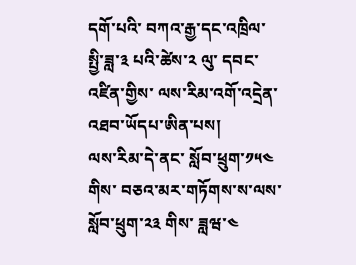དགོ་པའི་ བཀའ་རྒྱ་དང་འཁྲིལ་ སྤྱི་ཟླ་༣ པའི་ཚེས་༢ ལུ་ དབང་འཛིན་གྱིས་ ལས་རིམ་འགོ་འདྲེན་འཐབ་ཡོདཔ་ཨིན་པས།
ལས་རིམ་དེ་ནང་ སློབ་ཕྲུག་༡༥༤ གིས་ བཅའ་མར་གཏོགས་ས་ལས་ སློབ་ཕྲུག་༢༣ གིས་ ཟླཝ་༤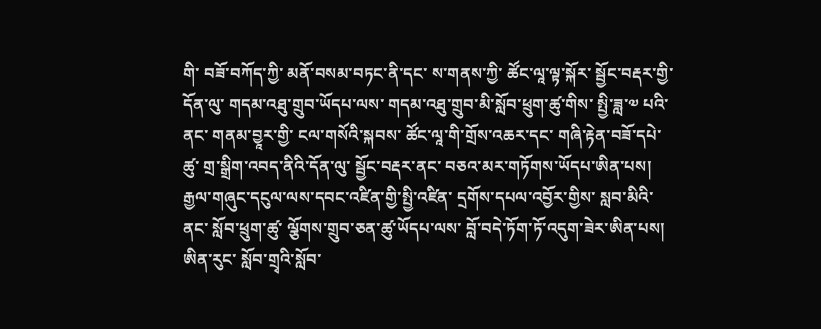གི་ བཟོ་བཀོད་ཀྱི་ མནོ་བསམ་བཏང་ནི་དང་ ས་གནས་ཀྱི་ ཚོང་ལཱ་ལྟ་སྐོར་ སྦྱོང་བརྡར་གྱི་དོན་ལུ་ གདམ་འཐུ་གྲུབ་ཡོདཔ་ལས་ གདམ་འཐུ་གྲུབ་མི་སློབ་ཕྲུག་ཚུ་གིས་ སྤྱི་ཟླ་༧ པའི་ནང་ གནམ་བྱཱར་གྱི་ ངལ་གསོའི་སྐབས་ ཚོང་ལཱ་གི་གྲོས་འཆར་དང་ གཞི་རྟེན་བཟོ་དཔེ་ཚུ་ གྲ་སྒྲིག་འབད་ནིའི་དོན་ལུ་ སྦྱོང་བརྡར་ནང་ བཅའ་མར་གཏོགས་ཡོདཔ་ཨིན་པས།
རྒྱལ་གཞུང་དངུལ་ལས་དབང་འཛིན་གྱི་སྤྱི་འཛིན་ དྲགོས་དཔལ་འབྱོར་གྱིས་ སླབ་མིའི་ནང་ སློབ་ཕྲུག་ཚུ་ ལྕོགས་གྲུབ་ཅན་ཚུ་ཡོདཔ་ལས་ བློ་བདེ་ཏོག་ཏོ་འདུག་ཟེར་ཨིན་པས།
ཨིན་རུང་ སློབ་གྲྭའི་སློབ་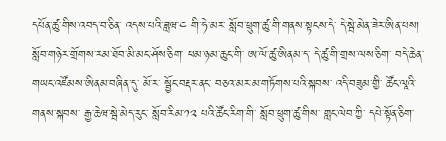དཔོན་ཚུ་གིས་འབད་བ་ཅིན་ འདས་པའི་ཟླཝ་༤ གི་ཧེ་མར་ སློབ་ཕྲུག་ཚུ་གི་གནས་སྟངས་དེ་ དེ་སྦེ་མེན་ཟེར་ཨིན་པས།
སློབ་གཉེར་གྲོགས་རམ་ཐོབ་མི་མང་ཤོས་ཅིག་ ཕམ་ཉམ་ཆུང་གི་ ཨ་ལོ་ཚུ་ཨིནམ་ད་ དེ་ཚུ་གི་གྲས་ལས་ཅིག་ བདེ་ཆེན་གཡང་འཛོམས་ཨིནམ་བཞིན་དུ་ མོ་ར་ སྦྱོང་བརྡར་ནང་ བཅའ་མར་མ་གཏོགས་པའི་སྐབས་ འདི་བཟུམ་གྱི་ ཚོང་ལཱའི་གནས་སྐབས་ རྒྱ་ཆེཝ་སྦེ་མེད་རུང་ སློབ་རིམ་༡༢ པའི་ཚོང་རིག་གི་ སློབ་ཕྲུག་ཚུ་གིས་ གླང་ལེབ་ཀྱི་ དཔེ་སྟོན་ཅིག་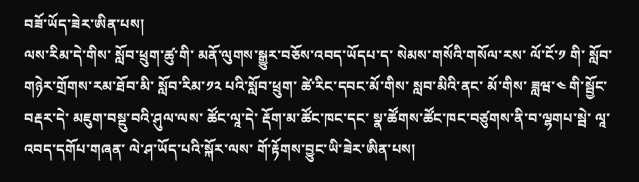བཟོ་ཡོད་ཟེར་ཨིན་པས།
ལས་རིམ་དེ་གིས་ སློབ་ཕྲུག་ཚུ་གི་ མནོ་ལུགས་སྒྱུར་བཅོས་འབད་ཡོདཔ་ད་ སེམས་གསོའི་གསོལ་རས་ ལོ་ངོ་༡ གི་ སློབ་གཉེར་གྲོགས་རམ་ཐོབ་མི་ སློབ་རིམ་༡༢ པའི་སློབ་ཕྲུག་ ཚེ་རིང་དབང་མོ་གིས་ སླབ་མིའི་ནང་ མོ་གིས་ ཟླཝ་༤ གི་སྦྱོང་བརྡར་དེ་ མཇུག་བསྡུ་བའི་ཤུལ་ལས་ ཚོང་ལཱ་དེ་ རྡོག་མ་ཚོང་ཁང་དང་ སྣ་ཚོགས་ཚོང་ཁང་བཙུགས་ནི་བ་ལྷགཔ་སྦེ་ ལཱ་འབད་དགོཔ་གཞན་ ལེ་ཤ་ཡོད་པའི་སྐོར་ལས་ གོ་རྟོགས་བྱུང་ཡི་ཟེར་ཨིན་པས།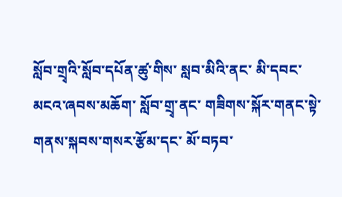སློབ་གྲྭའི་སློབ་དཔོན་ཚུ་གིས་ སླབ་མིའི་ནང་ མི་དབང་མངའ་ཞབས་མཆོག་ སློབ་གྲྭ་ནང་ གཟིགས་སྐོར་གནང་སྟེ་ གནས་སྐབས་གསར་རྩོམ་དང་ མོ་བཏབ་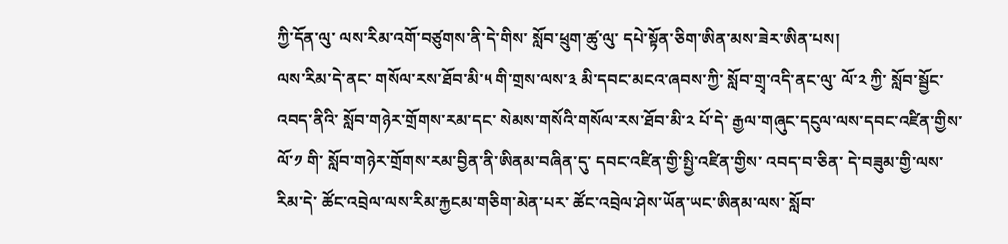ཀྱི་དོན་ལུ་ ལས་རིམ་འགོ་བཙུགས་ནི་དེ་གིས་ སློབ་ཕྲུག་ཚུ་ལུ་ དཔེ་སྟོན་ཅིག་ཨིན་མས་ཟེར་ཨིན་པས།
ལས་རིམ་དེ་ནང་ གསོལ་རས་ཐོབ་མི་༥ གི་གྲས་ལས་༣ མི་དབང་མངའ་ཞབས་ཀྱི་ སློབ་གྲྭ་འདི་ནང་ལུ་ ལོ་༢ ཀྱི་ སློབ་སྦྱོང་འབད་ནིའི་ སློབ་གཉེར་གྲོགས་རམ་དང་ སེམས་གསོའི་གསོལ་རས་ཐོབ་མི་༢ པོ་དེ་ རྒྱལ་གཞུང་དངུལ་ལས་དབང་འཛིན་གྱིས་ ལོ་༡ གི་ སློབ་གཉེར་གྲོགས་རམ་བྱིན་ནི་ཨིནམ་བཞིན་དུ་ དབང་འཛིན་གྱི་སྤྱི་འཛིན་གྱིས་ འབད་བ་ཅིན་ དེ་བཟུམ་གྱི་ལས་རིམ་དེ་ ཚོང་འབྲེལ་ལས་རིམ་རྐྱངམ་གཅིག་མེན་པར་ ཚོང་འབྲེལ་ཤེས་ཡོན་ཡང་ཨིནམ་ལས་ སློབ་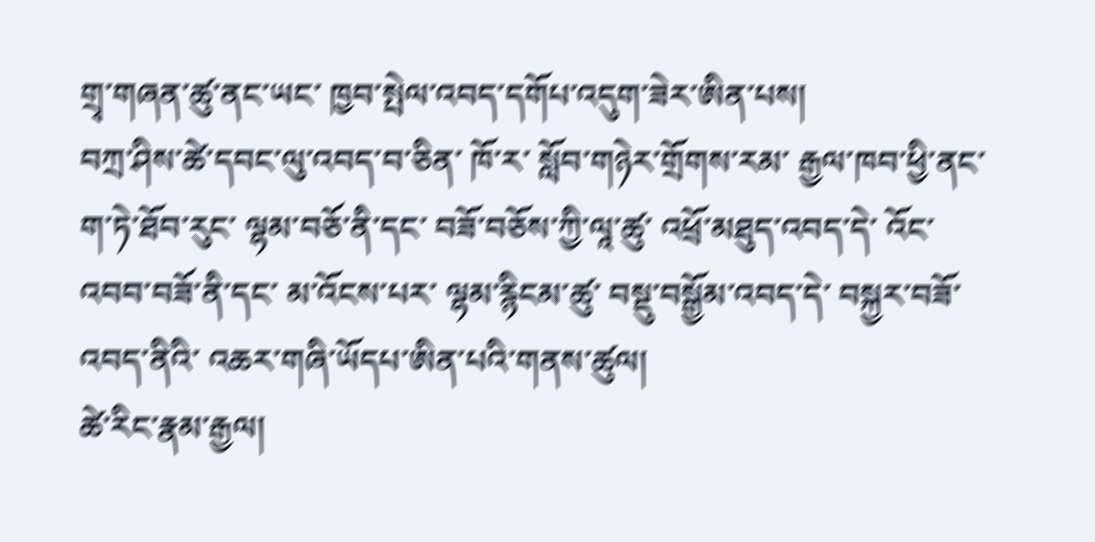གྲྭ་གཞན་ཚུ་ནང་ཡང་ ཁྱབ་སྤེལ་འབད་དགོཔ་འདུག་ཟེར་ཨིན་པས།
བཀྲ་ཤིས་ཚེ་དབང་ལུ་འབད་བ་ཅིན་ ཁོ་ར་ སློབ་གཉེར་གྲོགས་རམ་ རྒྱལ་ཁབ་ཕྱི་ནང་ག་ཏེ་ཐོབ་རུང་ ལྷམ་བཅོ་ནི་དང་ བཟོ་བཅོས་ཀྱི་ལཱ་ཚུ་ འཕྲོ་མཐུད་འབད་དེ་ འོང་འབབ་བཟོ་ནི་དང་ མ་འོངས་པར་ ལྷམ་རྙིངམ་ཚུ་ བསྡུ་བསྒྱོམ་འབད་དེ་ བསྐྱར་བཟོ་འབད་ནིའི་ འཆར་གཞི་ཡོདཔ་ཨིན་པའི་གནས་ཚུལ།
ཚེ་རིང་རྣམ་རྒྱལ།